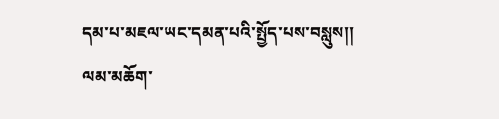དམ་པ་མཇལ་ཡང་དམན་པའི་སྤྱོད་པས་བསླུས།།
ལམ་མཆོག་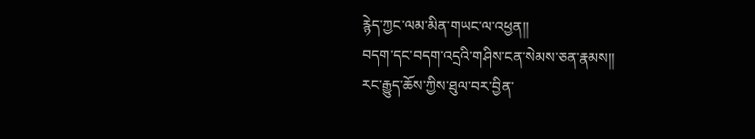རྙེད་ཀྱང་ལམ་མིན་གཡང་ལ་འཕྱན།།
བདག་དང་བདག་འདྲའི་གཤིས་ངན་སེམས་ཅན་རྣམས།།
རང་རྒྱུད་ཆོས་ཀྱིས་ཐུལ་བར་བྱིན་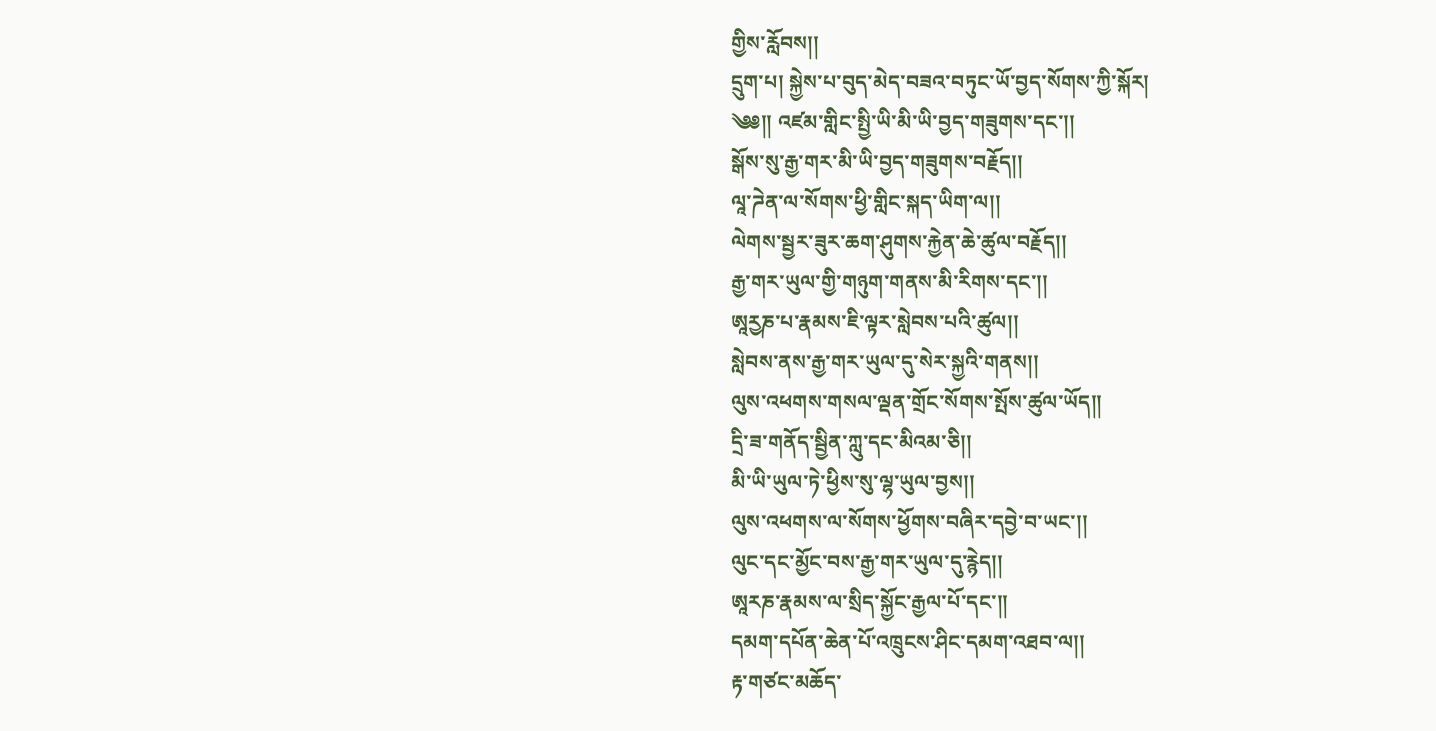གྱིས་རློབས།།
དྲུག་པ། སྐྱེས་པ་བུད་མེད་བཟའ་བཏུང་ཡོ་བྱད་སོགས་ཀྱི་སྐོར།
༄༅།། འཛམ་གླིང་སྤྱི་ཡི་མི་ཡི་བྱད་གཟུགས་དང་།།
སྒོས་སུ་རྒྱ་གར་མི་ཡི་བྱད་གཟུགས་བརྗོད།།
ལཱ་ཌེན་ལ་སོགས་ཕྱི་གླིང་སྐད་ཡིག་ལ།།
ལེགས་སྦྱར་ཟུར་ཆག་ཤུགས་རྐྱེན་ཆེ་ཚུལ་བརྗོད།།
རྒྱ་གར་ཡུལ་གྱི་གཉུག་གནས་མི་རིགས་དང་།།
ཨཱརྱཎ་པ་རྣམས་ཇི་ལྟར་སླེབས་པའི་ཚུལ།།
སླེབས་ནས་རྒྱ་གར་ཡུལ་དུ་སེར་སྐྱའི་གནས།།
ལུས་འཕགས་གསལ་ལྡན་གྲོང་སོགས་སྤོས་ཚུལ་ཡོད།།
དྲི་ཟ་གནོད་སྦྱིན་ཀླུ་དང་མིའམ་ཅི།།
མི་ཡི་ཡུལ་ཏེ་ཕྱིས་སུ་ལྷ་ཡུལ་བྱས།།
ལུས་འཕགས་ལ་སོགས་ཕྱོགས་བཞིར་དབྱེ་བ་ཡང་།།
ལུང་དང་མྱོང་བས་རྒྱ་གར་ཡུལ་དུ་རྙེད།།
ཨཱརཎ་རྣམས་ལ་སྲིད་སྐྱོང་རྒྱལ་པོ་དང་།།
དམག་དཔོན་ཆེན་པོ་འཁྲུངས་ཤིང་དམག་འཐབ་ལ།།
རྟ་གཙང་མཆོད་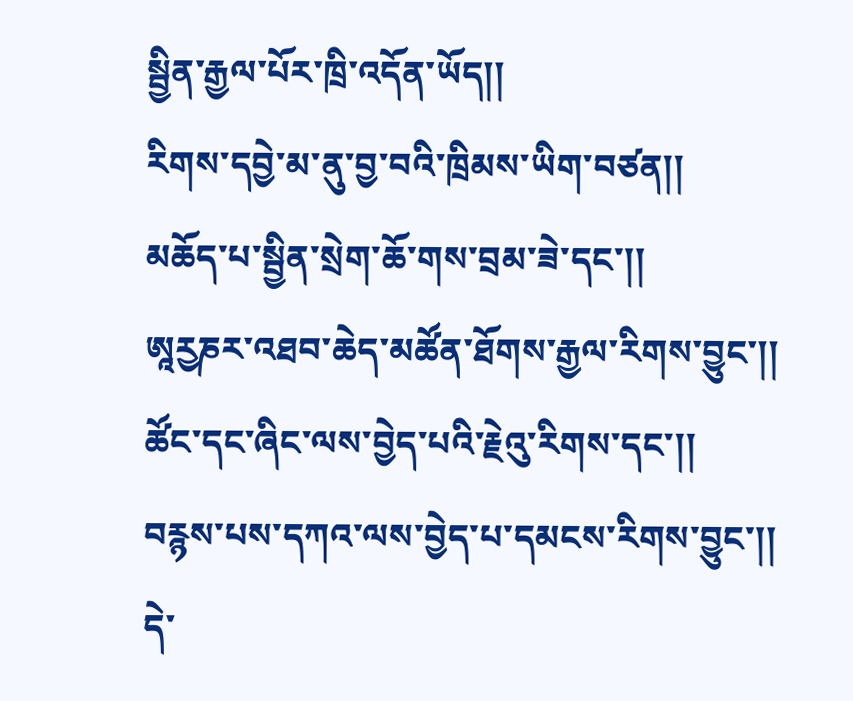སྦྱིན་རྒྱལ་པོར་ཁྲི་འདོན་ཡོད།།
རིགས་དབྱེ་མ་ནུ་བྱ་བའི་ཁྲིམས་ཡིག་བཙན།།
མཆོད་པ་སྦྱིན་སྲེག་ཆོ་གས་བྲམ་ཟེ་དང་།།
ཨཱརྱཎར་འཐབ་ཆེད་མཚོན་ཐོགས་རྒྱལ་རིགས་བྱུང་།།
ཚོང་དང་ཞིང་ལས་བྱེད་པའི་རྗེའུ་རིགས་དང་།།
བརྙས་པས་དཀའ་ལས་བྱེད་པ་དམངས་རིགས་བྱུང་།།
དེ་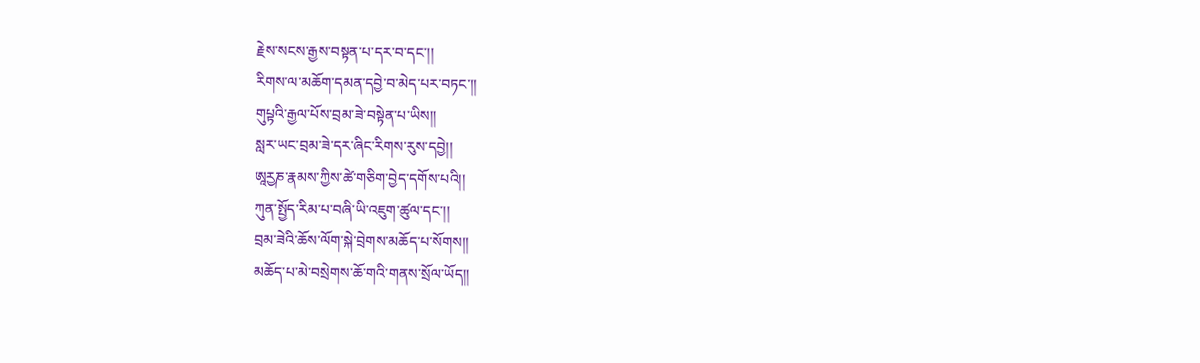རྗེས་སངས་རྒྱས་བསྟན་པ་དར་བ་དང་།།
རིགས་ལ་མཆོག་དམན་དབྱེ་བ་མེད་པར་བཏང་།།
གུཔྟའི་རྒྱལ་པོས་བྲམ་ཟེ་བསྟེན་པ་ཡིས།།
སླར་ཡང་བྲམ་ཟེ་དར་ཞིང་རིགས་རུས་དབྱེ།།
ཨཱརྱཎ་རྣམས་ཀྱིས་ཚེ་གཅིག་བྱེད་དགོས་པའི།།
ཀུན་སྤྱོད་རིམ་པ་བཞི་ཡི་འཇུག་ཚུལ་དང་།།
བྲམ་ཟེའི་ཆོས་ལོག་སྐེ་བྲེགས་མཆོད་པ་སོགས།།
མཆོད་པ་མེ་བསྲེགས་ཆོ་གའི་གནས་སྲོལ་ཡོད།།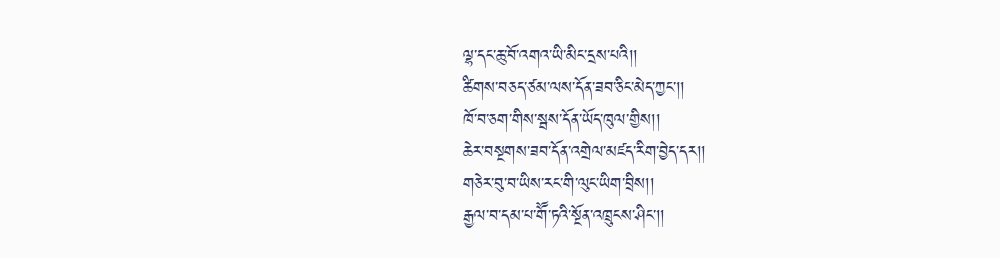ལྷ་དང་ཆུ་བོ་འགའ་ཡི་མིང་དྲས་པའི།།
ཚིགས་བཅད་ཙམ་ལས་དོན་ཟབ་ཅིང་མེད་ཀྱང་།།
ཁོ་བ་ཅག་གིས་སྦས་དོན་ཡོད་ཁུལ་གྱིས།།
ཆེར་བསྔགས་ཟབ་དོན་འགྲེལ་མཛད་རིག་བྱེད་དར།།
གཅེར་བུ་བ་ཡིས་རང་གི་ལུང་ཡིག་བྲིས།།
རྒྱལ་བ་དམ་པ་གཽ་ཏའི་སྔོན་འཁྲུངས་ཤིང་།།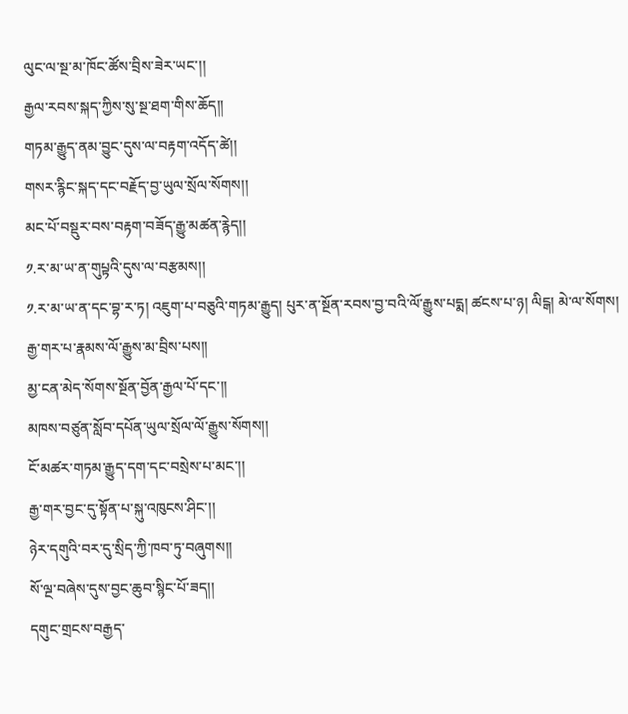ལུང་ལ་སྔ་མ་ཁོང་ཚོས་བྲིས་ཟེར་ཡང་།།
རྒྱལ་རབས་སྐད་ཀྱིས་སུ་སྔ་ཐག་གིས་ཆོད།།
གཏམ་རྒྱུད་ནམ་བྱུང་དུས་ལ་བརྟག་འདོད་ཚེ།།
གསར་རྙིང་སྐད་དང་བརྗོད་བྱ་ཡུལ་སྲོལ་སོགས།།
མང་པོ་བསྡུར་བས་བརྟག་བཟོད་རྒྱུ་མཚན་རྙེད།།
༡.ར་མ་ཡ་ན་གུཔྟའི་དུས་ལ་བརྩམས།།
༡.ར་མ་ཡ་ན་དང་བྷ་ར་ཏ། འཇུག་པ་བཅུའི་གཏམ་རྒྱུད། པུར་ན་སྔོན་རབས་བྱ་བའི་ལོ་རྒྱུས་པདྨ། ཚངས་པ་ཉ། ལིངྒ། མེ་ལ་སོགས།
རྒྱ་གར་པ་རྣམས་ལོ་རྒྱུས་མ་བྲིས་པས།།
མྱ་ངན་མེད་སོགས་སྔོན་བྱོན་རྒྱལ་པོ་དང་།།
མཁས་བཙུན་སློབ་དཔོན་ཡུལ་སྲོལ་ལོ་རྒྱུས་སོགས།།
ངོ་མཚར་གཏམ་རྒྱུད་དག་དང་བསྲེས་པ་མང་།།
རྒྱ་གར་བྱང་དུ་སྟོན་པ་སྐུ་འཁུངས་ཤིང་།།
ཉེར་དགུའི་བར་དུ་སྲིད་ཀྱི་ཁབ་ཏུ་བཞུགས།།
སོ་ལྔ་བཞེས་དུས་བྱང་ཆུབ་སྙིང་པོ་ཟད།།
དགུང་གྲངས་བརྒྱད་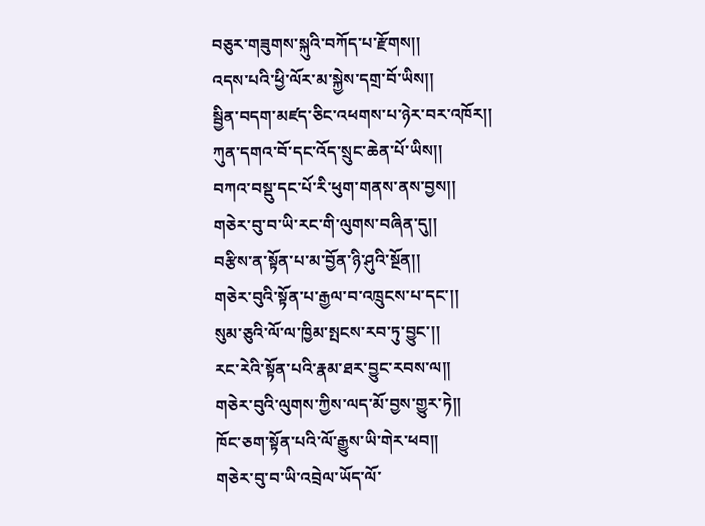བཅུར་གཟུགས་སྐུའི་བཀོད་པ་རྫོགས།།
འདས་པའི་ཕྱི་ལོར་མ་སྐྱེས་དགྲ་བོ་ཡིས།།
སྦྱིན་བདག་མཛད་ཅིང་འཕགས་པ་ཉེར་བར་འཁོར།།
ཀུན་དགའ་བོ་དང་འོད་སྲུང་ཆེན་པོ་ཡིས།།
བཀའ་བསྡུ་དང་པོ་རི་ཕུག་གནས་ནས་བྱས།།
གཅེར་བུ་བ་ཡི་རང་གི་ལུགས་བཞིན་དུ།།
བརྩིས་ན་སྟོན་པ་མ་བྱོན་ཉི་ཤུའི་སྔོན།།
གཅེར་བུའི་སྟོན་པ་རྒྱལ་བ་འཁྲུངས་པ་དང་།།
སུམ་ཅུའི་ལོ་ལ་ཁྱིམ་སྤངས་རབ་ཏུ་བྱུང་།།
རང་རེའི་སྟོན་པའི་རྣམ་ཐར་བྱུང་རབས་ལ།།
གཅེར་བུའི་ལུགས་ཀྱིས་ལད་མོ་བྱས་གྱུར་ཏེ།།
ཁོང་ཅག་སྟོན་པའི་ལོ་རྒྱུས་ཡི་གེར་ཕབ།།
གཅེར་བུ་བ་ཡི་འབྲེལ་ཡོད་ལོ་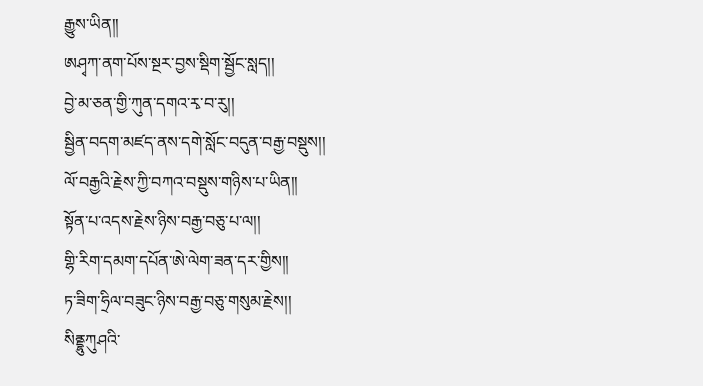རྒྱུས་ཡིན།།
ཨཤྭཀ་ནག་པོས་སྔར་བྱས་སྡིག་སྦྱོང་སླད།།
བྱེ་མ་ཅན་གྱི་ཀུན་དགའ་རྭ་བ་རུ།།
སྦྱིན་བདག་མཛད་ནས་དགེ་སློང་བདུན་བརྒྱ་བསྡུས།།
ལོ་བརྒྱའི་རྗེས་ཀྱི་བཀའ་བསྡུས་གཉིས་པ་ཡིན།།
སྟོན་པ་འདས་རྗེས་ཉིས་བརྒྱ་བཅུ་པ་ལ།།
གྷི་རིག་དམག་དཔོན་ཨེ་ལེག་ཟན་དར་གྱིས།།
ཏ་ཟིག་ཧྲིལ་བཟུང་ཉིས་བརྒྱ་བཅུ་གསུམ་རྗེས།།
སིནྡྷུཀུཤའི་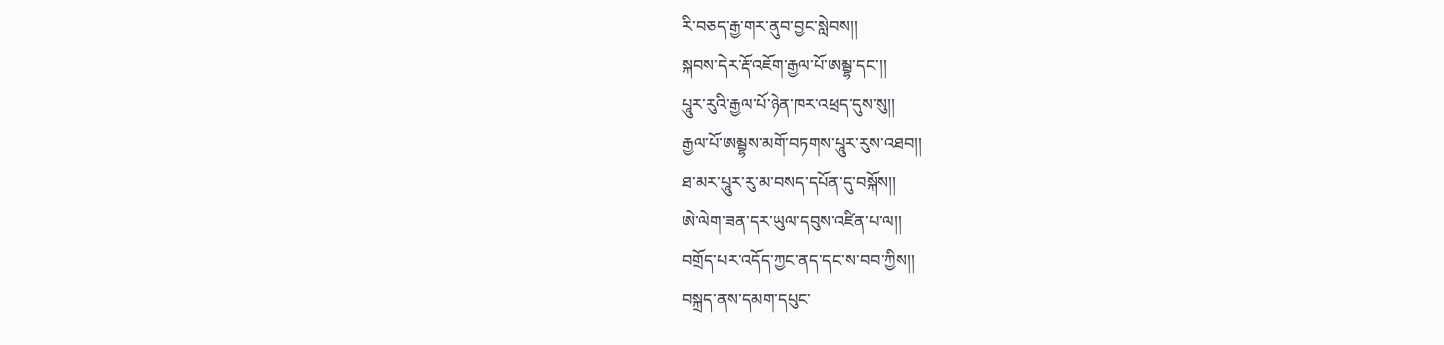རི་བཅད་རྒྱ་གར་ནུབ་བྱང་སླེབས།།
སྐབས་དེར་རྡོ་འཇོག་རྒྱལ་པོ་ཨམྦྷ་དང་།།
པཱུར་རུའི་རྒྱལ་པོ་ཉེན་ཁར་འཕྲད་དུས་སུ།།
རྒྱལ་པོ་ཨམྦྷས་མགོ་བཏགས་པཱུར་རུས་འཐབ།།
ཐ་མར་པཱུར་རུ་མ་བསད་དཔོན་དུ་བསྐོས།།
ཨེ་ལེག་ཟན་དར་ཡུལ་དབུས་འཛིན་པ་ལ།།
བགྲོད་པར་འདོད་ཀྱང་ནད་དང་ས་བབ་ཀྱིས།།
བསྐྲད་ནས་དམག་དཔུང་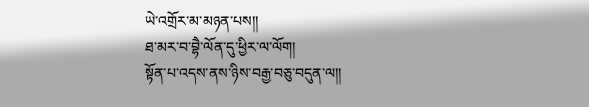ཡེ་འགྲོར་མ་མཉན་པས།།
ཐ་མར་བ་བྷཻ་ལོན་དུ་ཕྱིར་ལ་ལོག།
སྟོན་པ་འདས་ནས་ཉིས་བརྒྱ་བཅུ་བདུན་ལ།།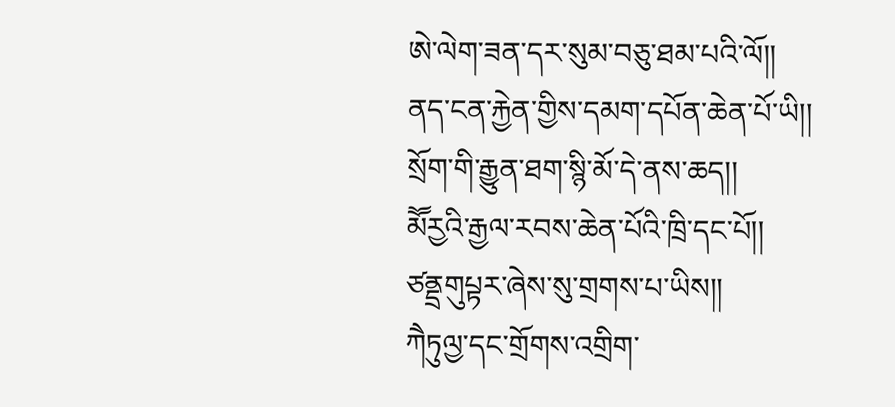ཨེ་ལེག་ཟན་དར་སུམ་བཅུ་ཐམ་པའི་ལོ།།
ནད་ངན་རྐྱེན་གྱིས་དམག་དཔོན་ཆེན་པོ་ཡི།།
སྲོག་གི་རྒྱུན་ཐག་སྙི་མོ་དེ་ནས་ཆད།།
མཽརྱའི་རྒྱལ་རབས་ཆེན་པོའི་ཁྲི་དང་པོ།།
ཙནྡྲགུཔྟར་ཞེས་སུ་གྲགས་པ་ཡིས།།
ཀཻཏུལྱ་དང་གྲོགས་འགྲིག་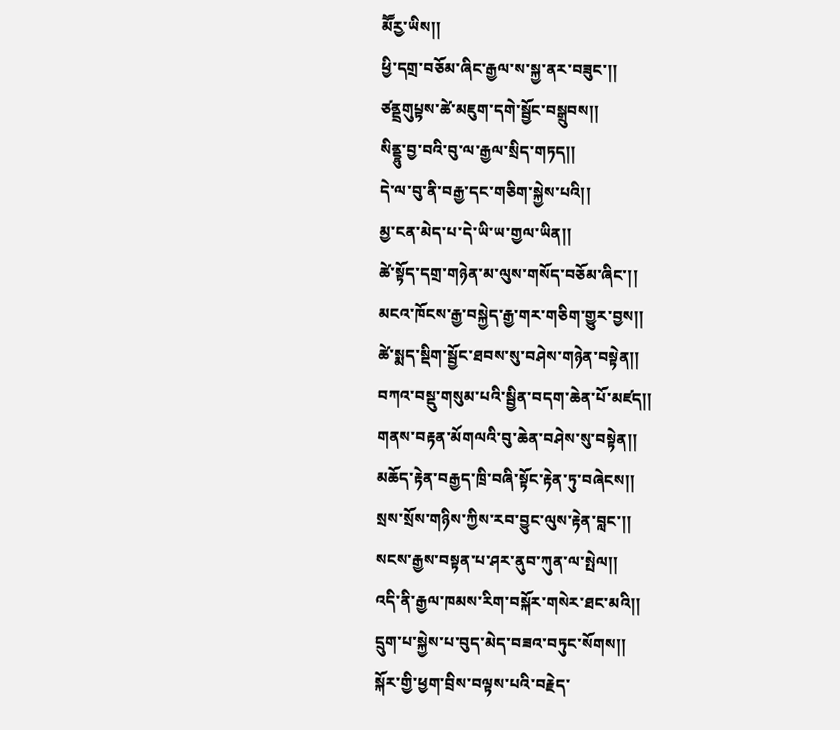མཽརྱ་ཡིས།།
ཕྱི་དགྲ་བཅོམ་ཞིང་རྒྱལ་ས་སྐྱ་ནར་བཟུང་།།
ཙནྡྲགུཔྟས་ཚེ་མཇུག་དགེ་སྦྱོང་བསྒྲུབས།།
སིནྡྷུ་བྱ་བའི་བུ་ལ་རྒྱལ་སྲིད་གཏད།།
དེ་ལ་བུ་ནི་བརྒྱ་དང་གཅིག་སྐྱེས་པའི།།
མྱ་ངན་མེད་པ་དེ་ཡི་ཡ་གྱལ་ཡིན།།
ཚེ་སྟོད་དགྲ་གཉེན་མ་ལུས་གསོད་བཅོམ་ཞིང་།།
མངའ་ཁོངས་རྒྱ་བསྐྱེད་རྒྱ་གར་གཅིག་གྱུར་བྱས།།
ཚེ་སྨད་སྡིག་སྦྱོང་ཐབས་སུ་བཤེས་གཉེན་བསྟེན།།
བཀའ་བསྡུ་གསུམ་པའི་སྦྱིན་བདག་ཆེན་པོ་མཛད།།
གནས་བརྟན་མོགལའི་བུ་ཆེན་བཤེས་སུ་བསྟེན།།
མཆོད་རྟེན་བརྒྱད་ཁྲི་བཞི་སྟོང་རྟེན་ཏུ་བཞེངས།།
སྲས་སྲོས་གཉིས་ཀྱིས་རབ་བྱུང་ལུས་རྟེན་བླང་།།
སངས་རྒྱས་བསྟན་པ་ཤར་ནུབ་ཀུན་ལ་སྤེལ།།
འདི་ནི་རྒྱལ་ཁམས་རིག་བསྐོར་གསེར་ཐང་མའི།།
དྲུག་པ་སྐྱེས་པ་བུད་མེད་བཟའ་བཏུང་སོགས།།
སྐོར་གྱི་ཕྱག་བྲིས་བལྟས་པའི་བརྗེད་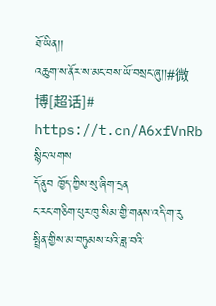ཐོ་ཡིན།།
འཆུག་ས་ནོར་ས་མང་བས་ཡོ་བསྲང་ཞུ།།#微博[超话]# https://t.cn/A6xfVnRb
སྙིང་ལགས
དོ་ནུབ ཁྱོད་ཀྱིས་སུ་ཞིག་དྲན
ང་རང་གཅིག་པུར་ཁུ་སིམ་གྱི་གནས་འདི་ག་རུ
སྤྲིན་གྱིས་མ་བཏུམས་པའི་ཟླ་བའི་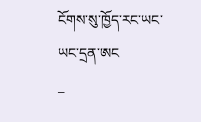ངོགས་སུ་ཁྱོད་རང་ཡང་ཡང་དྲན་ཨང
_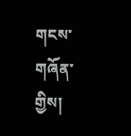གངས་གཞོན་གྱིས།